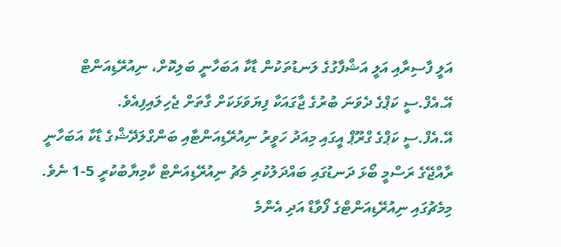އަލީ ފާސިރާއި އަލީ އަޝްފާގުގެ ލަނޑުތަކުން ޑާކާ އަބަހާނީ ބަލިކޮށް، ނިއުރޭޑިއަންޓް އޭ.އެފް.ސީ ކަޕްގެ ދެވަނަ ބުރުގެ ޖާގައަކާ ފިޔަވަޅަކަށް ގާތަށް ޖެހިލައިފިއެވެ.
އޭ.އެފް.ސީ ކަޕްގެ ގްރޫޕް އީގައި މިއަދު ހަވީރު ނިއުރޭޑިއަންޓާއި ބަންގްލަދޭޝްގެ ޑާކާ އަބަހާނީ ރާއްޖޭގެ ރަސްމީ ބޯޅަ ދަނޑުގައި ބައްދަލުކުރި މެޗު ނިއުރޭޑިއަންޓް ކާމިޔާބުކުރީ 5-1 ނެވެ. މިމެޗުގައި ނިއުރޭޑިއަންޓްގެ ފޯވާޑް އަދި އެންމެ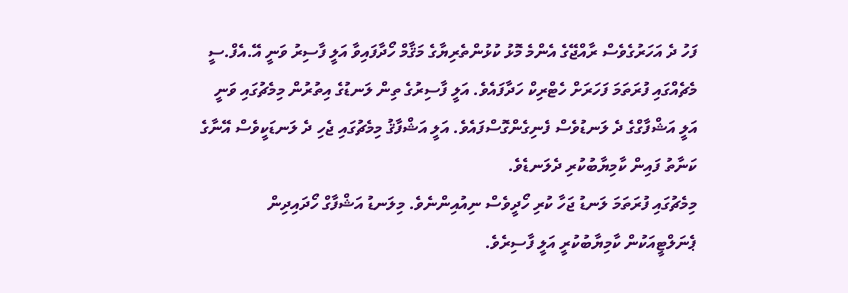ފަހު ދެ އަހަރުގެވެސް ރާއްޖޭގެ އެންމެ މޮޅު ކުޅުންތެރިޔާގެ މަޤާމް ހޯދާފައިވާ އަލީ ފާސިރު ވަނީ އޭ.އެފް.ސީ މެޗެއްގައި ފުރަތަމަ ފަހަރަށް ހެޓްރިކް ހަދާފައެވެ. އަލީ ފާސިރުގެ ތިން ލަނޑުގެ އިތުރުން މިމެޗުގައި ވަނީ އަލީ އަޝްފާގްގެ ދެ ލަނޑުވެސް ފެނިގެންގޮސްފައެވެ. އަލީ އަޝްފާޤު މިމެޗުގައި ޖެހި ދެ ލަނޑަކީވެސް އޭނާގެ ކަނާތު ފައިން ކާމިޔާބުކުރި ދެލަނޑެވެ.
މިމެޗުގައި ފުރަތަމަ ލަނޑު ޖަހާ ކުރި ހޯދީވެސް ނިއުއިންނެވެ. މިލަނޑު އަޝްފާގް ހޯދައިދިން ޕެނަލްޓީއަކުން ކާމިޔާބުކުރީ އަލީ ފާސިރެވެ.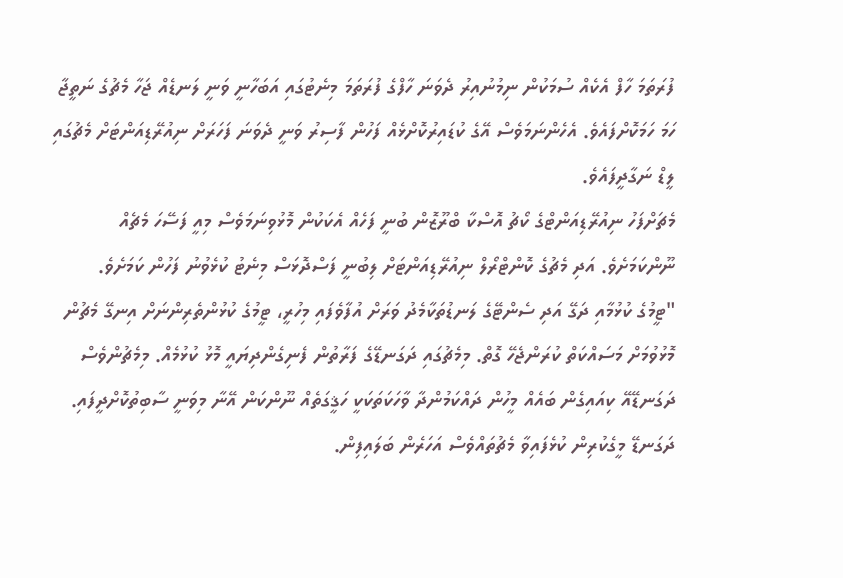ފުރަތަމަ ހާފް އެކެއް ސުމަކުން ނިމުނުއިރު ދެވަނަ ހާފްގެ ފުރަތަމަ މިނެޓުގައި އަބަހާނީ ވަނީ ލަނޑެއް ޖަހާ މެޗުގެ ނަތީޖާ ހަމަ ހަމަކޮށްފައެވެ. އެހެންނަމަވެސް އޭގެ ކުޑައިރުކޮށްޅެއް ފަހުން ފާސިރު ވަނީ ދެވަނަ ފަހަރަށް ނިއުރޭޑިއަންޓަށް މެޗުގައި ލީޑް ނަގާދީފައެވެ.
މެޗަށްފަހު ނިއުރޭޑިއަންޓްގެ ކޯޗު އޮސްކާ ބްރޫޒޮން ބުނީ ފަހެއް އެކަކުން މޮޅުވިނަމަވެސް މިއީ ފަސޭހަ މެޗެއް ނޫންކަމަށެވެ. އަދި މެޗުގެ ކޮންޓްރޯލް ނިއުރޭޑިއަންޓަށް ލިބުނީ ފަސްދޮޅަސް މިނެޓު ކުޅެވުނު ފަހުން ކަމަށެވެ.
"ޓީމުގެ ކުޅުމާއި ދަގޭ އަދި ސެންޓޭގެ ލަނޑުތަކާމެދު ވަރަށް އުފާވެފައި މިހުރީ، ޓީމުގެ ކުޅުންތެރިންނަށް އިނގޭ މެޗުން މޮޅުވުމަށް މަސައްކަތް ކުރަންޖެހޭ ގޮތް. މިމެޗުގައި ދަގަނޑޭގެ ފަރާތުން ފެނިގެންދިޔައީ މޮޅު ކުޅުމެއް. މިމެޗުންވެސް ދަގަނޑޭއޭ ކިއައިގެން ބައެއް މީހުން ދައްކަމުންދާ ވާހަކަތަކަކީ ހަޤީގަތެއް ނޫންކަން އޭނާ މިވަނީ ސާބިތުކޮށްދީފައި. ދަގަނޑޭ މީގެކުރިން ކުޅެފައިވާ މެޗުތައްވެސް އަހަރެން ބަލައިފިން.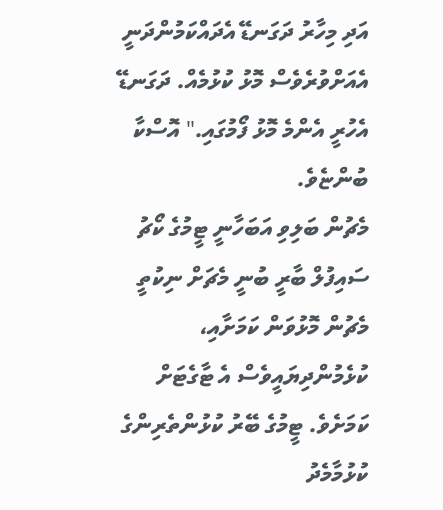އަދި މިހާރު ދަގަނޑޭ އެދައްކަމުންދަނީ އެއަށްވުރެވެސް މޮޅު ކުޅުމެއް. ދަގަނޑޭ އެހުރީ އެންމެ މޮޅު ފޯމުގައި." އޮސްކާ ބުންޏެވެ.
މެޗުން ބަލިވި އަބަހާނީ ޓީމުގެ ކޯޗު ސައިފުލް ބާރީ ބުނީ މެޗަށް ނިކުތީ މެޗުން މޮޅުވަން ކަމަށާއި، ކުޅެމުންދިޔައީވެސް އެ ޓާގެޓަށް ކަމަށެވެ. ޓީމުގެ ބޭރު ކުޅުންތެރިންގެ ކުޅުމާމެދު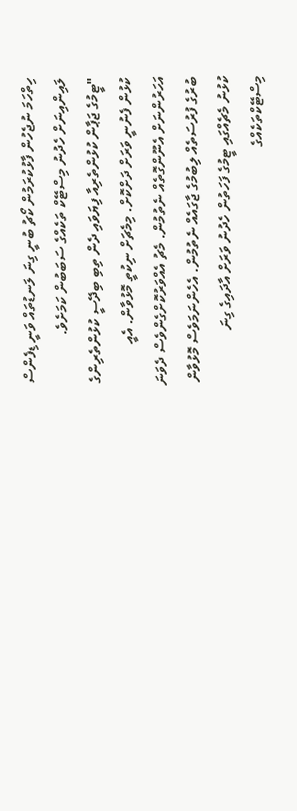ހިތްހަމަ ނުޖެހުން ފާޅުކުރަމުން ކޯޗު ބުނީ ގިނަ ލަނޑުތައް ވަނީ ޑިފެންސް ލައިންއިނަށް ހެދުނު މިސްޓޭކް ތަކެއްގެ ސަބަބުން ކަމަށެވެ.
"ޓީމުގެ ޖަޕާން ކުޅުންތެރިއާ ފިޔަވައި ދެން ތިބި ބިދޭސީ ކުޅުންތެރިންގެ ކުޅުން ފެނުނީ ވަރަށް ދަށްކޮށް. މިމެޗަށް ނިކުތީ މޮޅުވާން. އެއީ އަހަރުންނަށް އެނޫންގޮތެއް ނެތުމުން. މެޗު އެއްވަރުކޮށްގެންވެސް ދެވަނަ ބުރުގެ ފުރުސަތެއް ލިބުމުގެ ޖާގައެއް ނެތުމުން. އެހެންނަމަވެސް މޮޅުވާން ކުޅުނު މެޗެއްގައި ޓީމުގެ ފަހަތުން ހެދުނު ވަރަށް އާދައިގެ ގިނަ މިސްޓޭކްތަކެއްގެ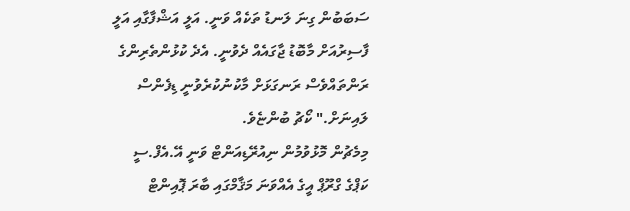ސަބަބުން ގިނަ ލަނޑު ތަކެއް ވަނީ. އަލީ އަޝްފާގާއި އަލީ ފާސިރުއަށް މާބޮޑު ޖާގައެއް ދެވުނީ. އެދެ ކުޅުންތެރިންގެ ރަންތައްވެސް ރަނގަޅަށް މާކުނުކުރެވުނީ ޑިފެންސް ލައިނަށް." ކޯޗު ބުންޏެވެ.
މިމެޗުން މޮޅުވުމުން ނިއުރޭޑިއަންޓް ވަނީ އޭ.އެފް.ސީ ކަޕްގެ ގްރޫޕް އީގެ އެއްވަނަ މަޤާމްގައި ބާރަ ޕޮއިންޓް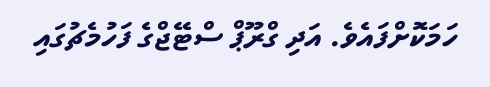ހަމަކޮށްފައެވެ. އަދި ގްރޫޕް ސްޓޭޖްގެ ފަހުމެޗުގައި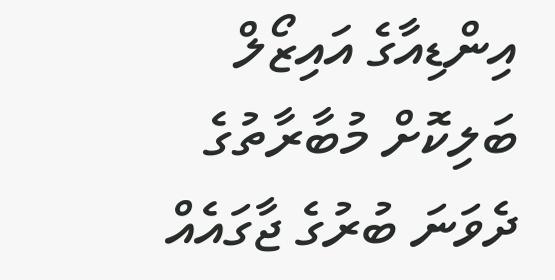އިންޑިއާގެ އައިޒޯލް ބަލިކޮށް މުބާރާތުގެ ދެވަނަ ބުރުގެ ޖާގައެއް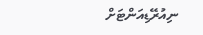ނިއުރޭޑިއަންޓަށް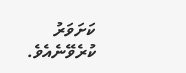ކަށަވަރު ކުރެވޭނެއެވެ.